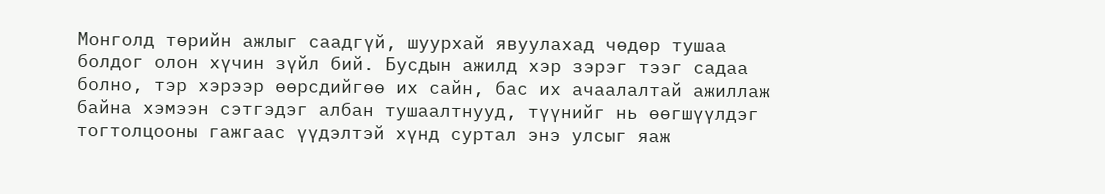Монголд төрийн ажлыг саадгүй, шуурхай явуулахад чөдөр тушаа болдог олон хүчин зүйл бий. Бусдын ажилд хэр зэрэг тээг садаа болно, тэр хэрээр өөрсдийгөө их сайн, бас их ачаалалтай ажиллаж байна хэмээн сэтгэдэг албан тушаалтнууд, түүнийг нь өөгшүүлдэг тогтолцооны гажгаас үүдэлтэй хүнд суртал энэ улсыг яаж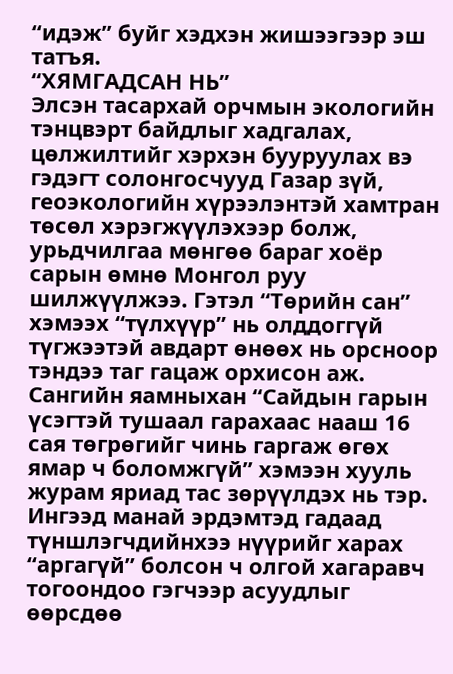“идэж” буйг хэдхэн жишээгээр эш татъя.
“ХЯМГАДСАН НЬ”
Элсэн тасархай орчмын экологийн тэнцвэрт байдлыг хадгалах, цөлжилтийг хэрхэн бууруулах вэ гэдэгт солонгосчууд Газар зүй, геоэкологийн хүрээлэнтэй хамтран төсөл хэрэгжүүлэхээр болж, урьдчилгаа мөнгөө бараг хоёр сарын өмнө Монгол руу шилжүүлжээ. Гэтэл “Төрийн сан” хэмээх “түлхүүр” нь олддоггүй түгжээтэй авдарт өнөөх нь орсноор тэндээ таг гацаж орхисон аж. Сангийн яамныхан “Сайдын гарын үсэгтэй тушаал гарахаас нааш 16 сая төгрөгийг чинь гаргаж өгөх ямар ч боломжгүй” хэмээн хууль журам яриад тас зөрүүлдэх нь тэр. Ингээд манай эрдэмтэд гадаад түншлэгчдийнхээ нүүрийг харах “аргагүй” болсон ч олгой хагаравч тогоондоо гэгчээр асуудлыг өөрсдөө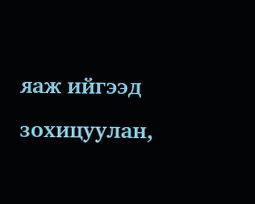яаж ийгээд зохицуулан,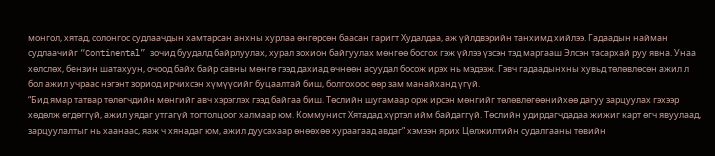монгол, хятад, солонгос судлаачдын хамтарсан анхны хурлаа өнгөрсөн баасан гаригт Худалдаа, аж үйлдвэрийн танхимд хийлээ. Гадаадын найман судлаачийг “Continental” зочид буудалд байрлуулах, хурал зохион байгуулах мөнгөө босгох гэж үйлээ үзсэн тэд маргааш Элсэн тасархай руу явна. Унаа хөлслөх, бензин шатахуун, очоод байх байр савны мөнгө гээд дахиад өчнөөн асуудал босож ирэх нь мэдээж. Гэвч гадаадынхны хувьд төлөвлөсөн ажил л бол ажил учраас нэгэнт зориод ирчихсэн хүмүүсийг буцаалтай биш, болгохоос өөр зам манайханд үгүй.
“Бид ямар татвар төлөгчдийн мөнгийг авч хэрэглэх гээд байгаа биш. Төслийн шугамаар орж ирсэн мөнгийг төлөвлөгөөнийхөө дагуу зарцуулах гэхээр хөдөлж өгдөггүй, ажил уядаг утгагүй тогтолцоог халмаар юм. Коммунист Хятадад хүртэл ийм байдаггүй. Төслийн удирдагчдадаа жижиг карт өгч явуулаад, зарцуулалтыг нь хаанаас, яаж ч хянадаг юм, ажил дуусахаар өнөөхөө хураагаад авдаг” хэмээн ярих Цөлжилтийн судалгааны төвийн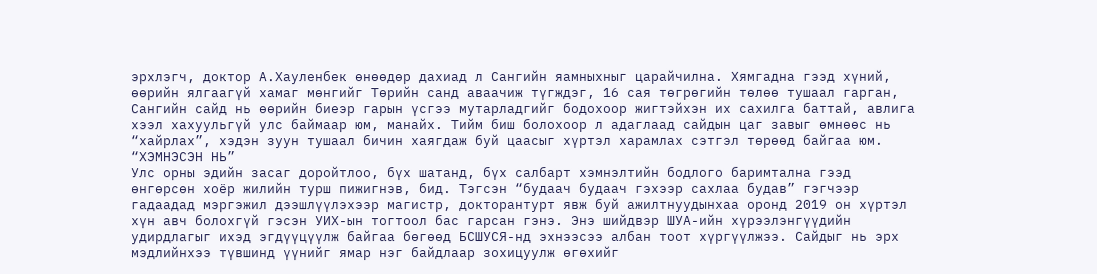эрхлэгч, доктор А.Хауленбек өнөөдөр дахиад л Сангийн яамныхныг царайчилна. Хямгадна гээд хүний, өөрийн ялгаагүй хамаг мөнгийг Төрийн санд аваачиж түгждэг, 16 сая төгрөгийн төлөө тушаал гарган, Сангийн сайд нь өөрийн биеэр гарын үсгээ мутарладгийг бодохоор жигтэйхэн их сахилга баттай, авлига хээл хахуульгүй улс баймаар юм, манайх. Тийм биш болохоор л адаглаад сайдын цаг завыг өмнөөс нь “хайрлах”, хэдэн зуун тушаал бичин хаягдаж буй цаасыг хүртэл харамлах сэтгэл төрөөд байгаа юм.
“ХЭМНЭСЭН НЬ”
Улс орны эдийн засаг доройтлоо, бүх шатанд, бүх салбарт хэмнэлтийн бодлого баримтална гээд өнгөрсөн хоёр жилийн турш пижигнэв, бид. Тэгсэн “будаач будаач гэхээр сахлаа будав” гэгчээр гадаадад мэргэжил дээшлүүлэхээр магистр, докторантурт явж буй ажилтнуудынхаа оронд 2019 он хүртэл хүн авч болохгүй гэсэн УИХ-ын тогтоол бас гарсан гэнэ. Энэ шийдвэр ШУА-ийн хүрээлэнгүүдийн удирдлагыг ихэд эгдүүцүүлж байгаа бөгөөд БСШУСЯ-нд эхнээсээ албан тоот хүргүүлжээ. Сайдыг нь эрх мэдлийнхээ түвшинд үүнийг ямар нэг байдлаар зохицуулж өгөхийг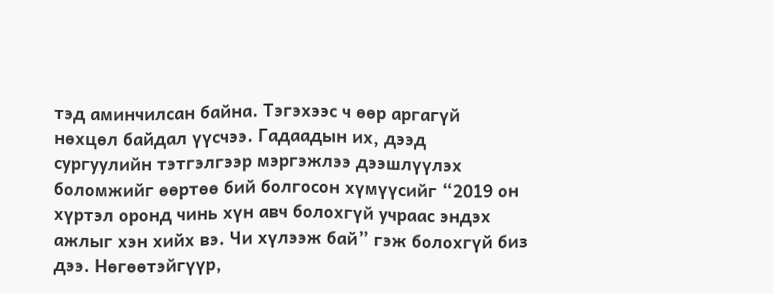тэд аминчилсан байна. Тэгэхээс ч өөр аргагүй нөхцөл байдал үүсчээ. Гадаадын их, дээд сургуулийн тэтгэлгээр мэргэжлээ дээшлүүлэх боломжийг өөртөө бий болгосон хүмүүсийг “2019 он хүртэл оронд чинь хүн авч болохгүй учраас эндэх ажлыг хэн хийх вэ. Чи хүлээж бай” гэж болохгүй биз дээ. Нөгөөтэйгүүр,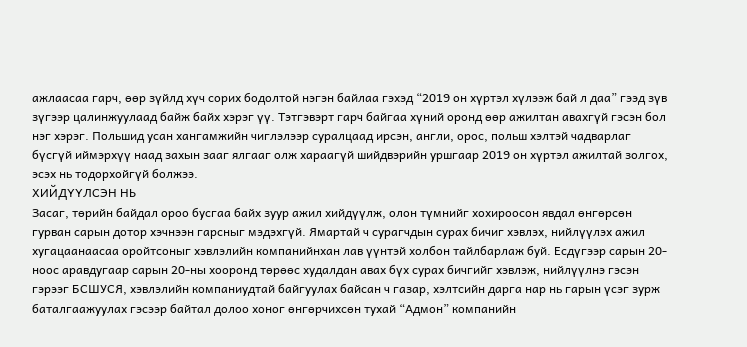ажлаасаа гарч, өөр зүйлд хүч сорих бодолтой нэгэн байлаа гэхэд “2019 он хүртэл хүлээж бай л даа” гээд зүв зүгээр цалинжуулаад байж байх хэрэг үү. Тэтгэвэрт гарч байгаа хүний оронд өөр ажилтан авахгүй гэсэн бол нэг хэрэг. Польшид усан хангамжийн чиглэлээр суралцаад ирсэн, англи, орос, польш хэлтэй чадварлаг бүсгүй иймэрхүү наад захын зааг ялгааг олж хараагүй шийдвэрийн уршгаар 2019 он хүртэл ажилтай золгох, эсэх нь тодорхойгүй болжээ.
ХИЙДҮҮЛСЭН НЬ
Засаг, төрийн байдал ороо бусгаа байх зуур ажил хийдүүлж, олон түмнийг хохироосон явдал өнгөрсөн гурван сарын дотор хэчнээн гарсныг мэдэхгүй. Ямартай ч сурагчдын сурах бичиг хэвлэх, нийлүүлэх ажил хугацаанаасаа оройтсоныг хэвлэлийн компанийнхан лав үүнтэй холбон тайлбарлаж буй. Есдүгээр сарын 20-ноос аравдугаар сарын 20-ны хооронд төрөөс худалдан авах бүх сурах бичгийг хэвлэж, нийлүүлнэ гэсэн гэрээг БСШУСЯ, хэвлэлийн компаниудтай байгуулах байсан ч газар, хэлтсийн дарга нар нь гарын үсэг зурж баталгаажуулах гэсээр байтал долоо хоног өнгөрчихсөн тухай “Адмон” компанийн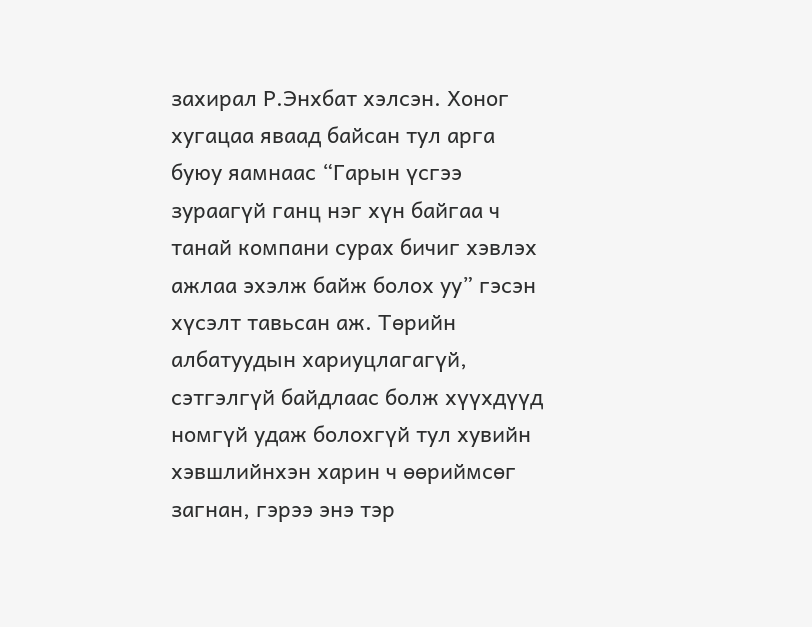захирал Р.Энхбат хэлсэн. Хоног хугацаа яваад байсан тул арга буюу яамнаас “Гарын үсгээ зураагүй ганц нэг хүн байгаа ч танай компани сурах бичиг хэвлэх ажлаа эхэлж байж болох уу” гэсэн хүсэлт тавьсан аж. Төрийн албатуудын хариуцлагагүй, сэтгэлгүй байдлаас болж хүүхдүүд номгүй удаж болохгүй тул хувийн хэвшлийнхэн харин ч өөриймсөг загнан, гэрээ энэ тэр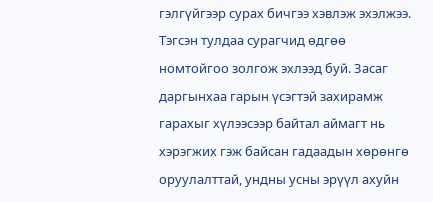гэлгүйгээр сурах бичгээ хэвлэж эхэлжээ. Тэгсэн тулдаа сурагчид өдгөө номтойгоо золгож эхлээд буй. Засаг даргынхаа гарын үсэгтэй захирамж гарахыг хүлээсээр байтал аймагт нь хэрэгжих гэж байсан гадаадын хөрөнгө оруулалттай, ундны усны эрүүл ахуйн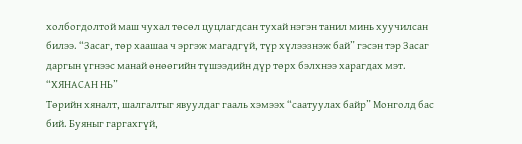холбогдолтой маш чухал төсөл цуцлагдсан тухай нэгэн танил минь хуучилсан билээ. “Засаг, төр хаашаа ч эргэж магадгүй, түр хүлээзнэж бай” гэсэн тэр Засаг даргын үгнээс манай өнөөгийн түшээдийн дүр төрх бэлхнээ харагдах мэт.
“ХЯНАСАН НЬ”
Төрийн хяналт, шалгалтыг явуулдаг гааль хэмээх “саатуулах байр” Монголд бас бий. Буяныг гаргахгүй,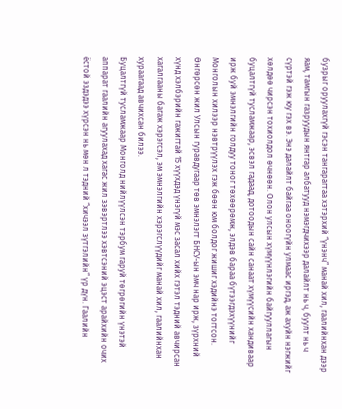бузрыг оруулахгүй гэсэн тангарагтаа хэтэрхий “үнэнч” манай хил, гаалийнхан дээр яам, тамгын газруудын янтгар албатууд нэмэгдчихээр далайлт нь ч, буулт нь ч сүртэй гэж юу гэх вэ. Энэ далайлт байгаа оноогүйн улмаас иргэд, аж ахуйн нэгжийг хөлдөө чирсэн тохиолдол өчнөөн. Олон улсын хүмүүнлэгийн байгууллагын буцалтгүй тусламжаар, эсвэл гадаад, дотоодын сайн санаат хүмүүсийн хандиваар ирж буй эмнэлгийн голдуу тоног төхөөрөмж, элдэв бараа бүтээгдэхүүнийг Монголын хилээр нэвтрүүлэх гэж бөөн юм болдог жишиг хэдийнэ тогтсон. Өнгөрсөн жил Улсын гуравдугаар төв эмнэлэгт БНСУ-ын эмч нар ирж, зүрхний хүнд хэлбэрийн гажигтай 15 хүүхдэд үнэгүй мэс засал хийх гэтэл тэдний авчирсан хагалгааны багаж хэрэгсэл, эм эмнэлгийн хэрэгслүүдийг манай хил, гаалийнхан хураагаад авчихсан билээ.
Буцалтгүй тусламжаар Монголд нийлүүлсэн тэрбум гаруй төгрөгийн үнэтэй аппарат гаалийн агуулахад хагас жил зэвэртлээ хэвтсэний эцэст арайхийн очих ёстой эздэдээ хүрсэн нь мөн л тэдний “хичээл зүтгэлийн” үр дүн. Гаалийн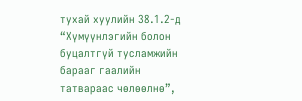тухай хуулийн 38.1.2-д “Хүмүүнлэгийн болон буцалтгүй тусламжийн барааг гаалийн татвараас чөлөөлнө”,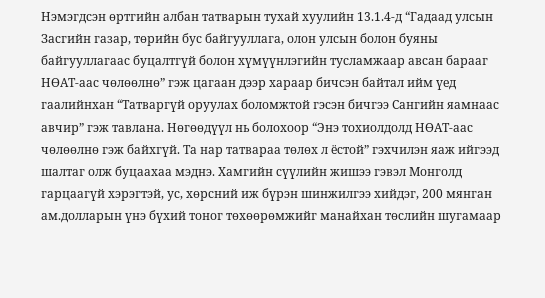Нэмэгдсэн өртгийн албан татварын тухай хуулийн 13.1.4-д “Гадаад улсын Засгийн газар, төрийн бус байгууллага, олон улсын болон буяны байгууллагаас буцалтгүй болон хүмүүнлэгийн тусламжаар авсан барааг НӨАТ-аас чөлөөлнө” гэж цагаан дээр хараар бичсэн байтал ийм үед гаалийнхан “Татваргүй оруулах боломжтой гэсэн бичгээ Сангийн яамнаас авчир” гэж тавлана. Нөгөөдүүл нь болохоор “Энэ тохиолдолд НӨАТ-аас чөлөөлнө гэж байхгүй. Та нар татвараа төлөх л ёстой” гэxчилэн яаж ийгээд шалтаг олж буцаахаа мэднэ. Хамгийн сүүлийн жишээ гэвэл Монголд гарцаагүй хэрэгтэй, ус, хөрсний иж бүрэн шинжилгээ хийдэг, 200 мянган ам.долларын үнэ бүхий тоног төхөөрөмжийг манайхан төслийн шугамаар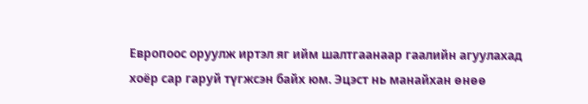Европоос оруулж иртэл яг ийм шалтгаанаар гаалийн агуулахад хоёр сар гаруй түгжсэн байх юм. Эцэст нь манайхан өнөө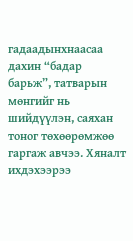гадаадынхнаасаа дахин “бадар барьж”, татварын мөнгийг нь шийдүүлэн, саяхан тоног төхөөрөмжөө гаргаж авчээ. Хяналт ихдэхээрээ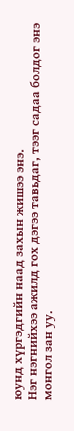юунд хүргэдгийн наад захын жишээ энэ.
Нэг нэгнийхээ ажилд гох дэгээ тавьдаг, тээг садаа болдог энэ монгол зан уу.